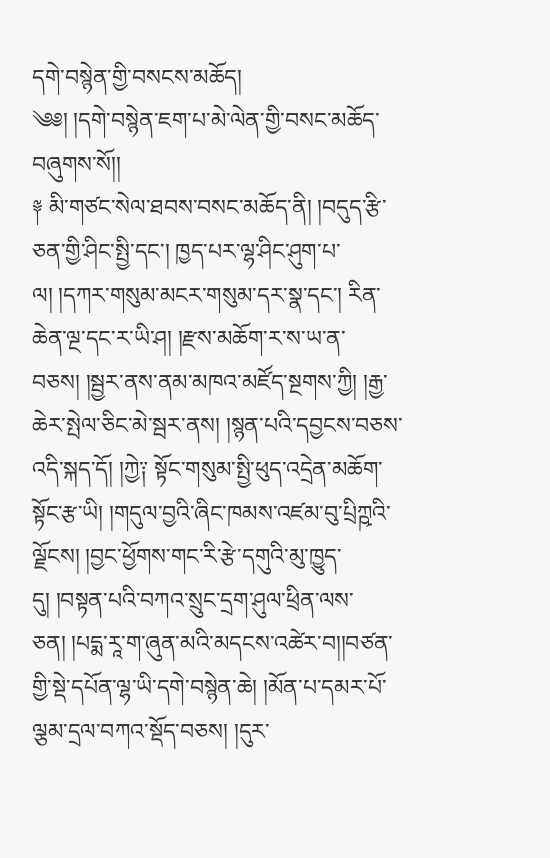དགེ་བསྙེན་གྱི་བསངས་མཆོད།
༄༅། །དགེ་བསྙེན་ཇག་པ་མེ་ལེན་གྱི་བསང་མཆོད་བཞུགས་སོ།།
༈ མི་གཙང་སེལ་ཐབས་བསང་མཆོད་ནི། །བདུད་རྩི་ཅན་གྱི་ཤིང་སྤྱི་དང་། ཁྱད་པར་ལྷ་ཤིང་ཤུག་པ་ལ། །དཀར་གསུམ་མངར་གསུམ་དར་སྣ་དང་། རིན་ཆེན་ལྔ་དང་ར་ཡི་ཤ། །རྫས་མཆོག་ར་ས་ཡ་ན་བཅས། །སྦྱར་ནས་ནམ་མཁའ་མཛོད་སྔགས་ཀྱི། །རྒྱ་ཆེར་སྤེལ་ཅིང་མེ་སྦར་ནས། །སྙན་པའི་དབྱངས་བཅས་འདི་སྐད་དོ། །ཀྱེ༑ སྟོང་གསུམ་སྤྱི་ཕུད་འདྲེན་མཆོག་སྟོང་རྩ་ཡི། །གདུལ་བྱའི་ཞིང་ཁམས་འཛམ་བུ་པྲིཀྵའི་ལྗོངས། །བྱང་ཕྱོགས་གང་རི་རྩེ་དགུའི་མུ་ཁྱུད་དུ། །བསྟན་པའི་བཀའ་སྲུང་དྲག་ཤུལ་ཕྲིན་ལས་ཅན། །པདྨ་རཱ་ག་ཞུན་མའི་མདངས་འཚེར་བ།།བཙན་གྱི་སྡེ་དཔོན་ལྷ་ཡི་དགེ་བསྙེན་ཆེ། །མོན་པ་དམར་པོ་ལྕམ་དྲལ་བཀའ་སྡོད་བཅས། །དུར་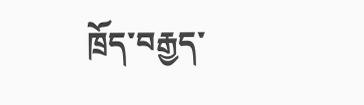ཁྲོད་བརྒྱད་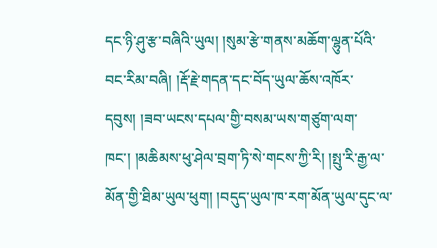དང་ཉི་ཤུ་རྩ་བཞིའི་ཡུལ། །སུམ་རྩེ་གནས་མཆོག་ལྷུན་པོའི་བང་རིམ་བཞི། །རྡོ་རྗེ་གདན་དང་བོད་ཡུལ་ཆོས་འཁོར་དབུས། །ཟབ་ཡངས་དཔལ་གྱི་བསམ་ཡས་གཙུག་ལག་ཁང་། །མཆིམས་ཕུ་ཤེལ་བྲག་ཏི་སེ་གངས་ཀྱི་རི། །སྤུ་རི་རྒྱ་ལ་མོན་གྱི་ཐིམ་ཡུལ་ཕུག། །བདུད་ཡུལ་ཁ་རག་མོན་ཡུལ་དུང་ལ་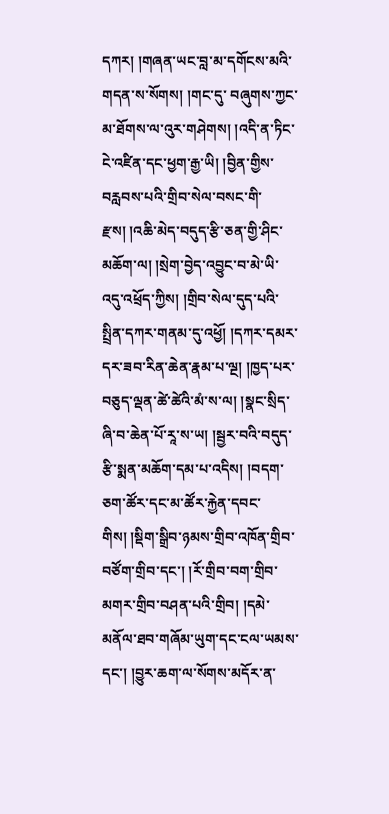དཀར། །གཞན་ཡང་བླ་མ་དགོངས་མའི་གདན་ས་སོགས། །གང་དུ་ བཞུགས་ཀྱང་མ་ཐོགས་ལ་འུར་གཤེགས། །འདི་ན་ཏིང་ངེ་འཛིན་དང་ཕྱག་རྒྱ་ཡི། །བྱིན་གྱིས་བརླབས་པའི་གྲིབ་སེལ་བསང་གི་རྫས། །འཆི་མེད་བདུད་རྩི་ཅན་གྱི་ཤིང་མཆོག་ལ། །སྲེག་བྱེད་འབྱུང་བ་མེ་ཡི་འདུ་འཕྲོད་ཀྱིས། །གྲིབ་སེལ་དུད་པའི་སྤྲིན་དཀར་གནམ་དུ་འཕྱོ། །དཀར་དམར་དར་ཟབ་རིན་ཆེན་རྣམ་པ་ལྔ། །ཁྱད་པར་བཅུད་ལྡན་ཚེ་ཚེའི་མཾ་ས་ལ། །སྣང་སྲིད་ཞི་བ་ཆེན་པོ་རཱ་ས་ཡ། །སྦྱར་བའི་བདུད་རྩི་སྨན་མཆོག་དམ་པ་འདིས། །བདག་ཅག་ཚོར་དང་མ་ཚོར་རྐྱེན་དབང་གིས། །སྡིག་སྒྲིབ་ཉམས་གྲིབ་འཁོན་གྲིབ་བཙོག་གྲིབ་དང་། །རོ་གྲིབ་བག་གྲིབ་མགར་གྲིབ་བཤན་པའི་གྲིབ། །དམེ་མནོལ་ཐབ་གཞོམ་ཡུག་དང་ངལ་ཡམས་དང་། །བྱུར་ཆག་ལ་སོགས་མདོར་ན་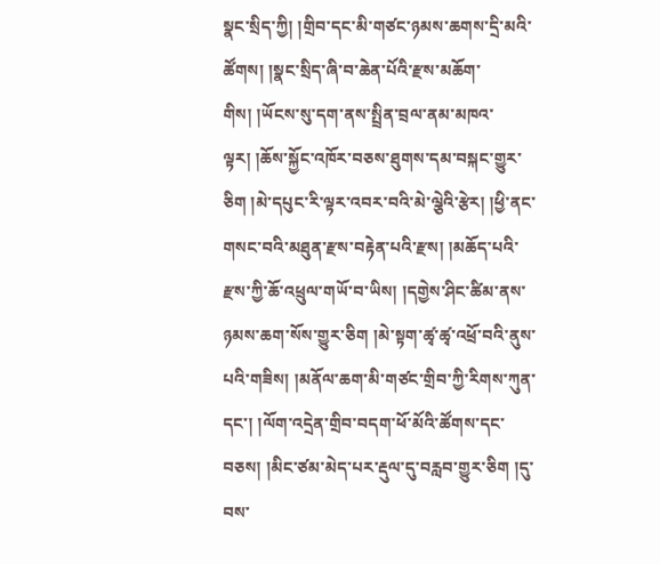སྣང་སྲིད་ཀྱི། །གྲིབ་དང་མི་གཙང་ཉམས་ཆགས་དྲི་མའི་ཚོགས། །སྣང་སྲིད་ཞི་བ་ཆེན་པོའི་རྫས་མཆོག་གིས། །ཡོངས་སུ་དག་ནས་སྤྲིན་བྲལ་ནམ་མཁའ་ལྟར། །ཆོས་སྐྱོང་འཁོར་བཅས་ཐུགས་དམ་བསྐང་གྱུར་ཅིག །མེ་དཔུང་རི་ལྟར་འབར་བའི་མེ་ལྕེའི་རྩེར། །ཕྱི་ནང་གསང་བའི་མཐུན་རྫས་བརྟེན་པའི་རྫས། །མཆོད་པའི་རྫས་ཀྱི་ཆོ་འཕྲུལ་གཡོ་བ་ཡིས། །དགྱེས་ཤིང་ཚིམ་ནས་ཉམས་ཆག་སོས་གྱུར་ཅིག །མེ་སྟག་ཚྭ་ཚྭ་འཕྲོ་བའི་ནུས་པའི་གཟིས། །མནོལ་ཆག་མི་གཙང་གྲིབ་ཀྱི་རིགས་ཀུན་དང་། །ལོག་འདྲེན་གྲིབ་བདག་ཕོ་མོའི་ཚོགས་དང་བཅས། །མིང་ཙམ་མེད་པར་རྡུལ་དུ་བརླབ་གྱུར་ཅིག །དུ་བས་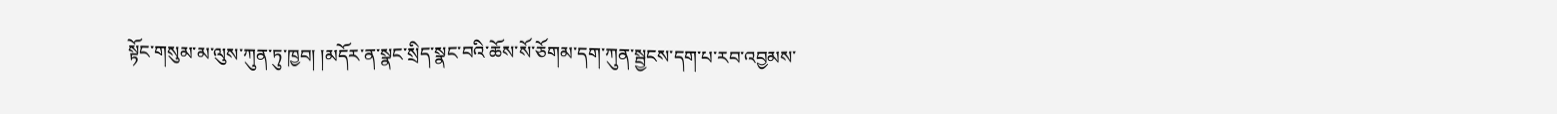སྟོང་གསུམ་མ་ལུས་ཀུན་ཏུ་ཁྱབ། །མདོར་ན་སྣང་སྲིད་སྣང་བའི་ཆོས་སོ་ཅོགམ་དག་ཀུན་སྦྱངས་དག་པ་རབ་འབྱམས་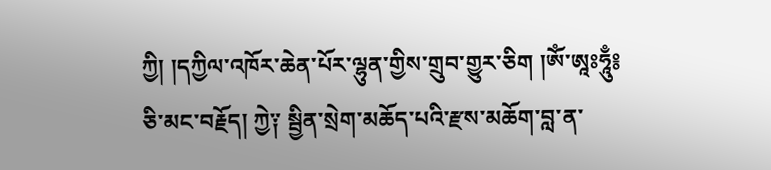ཀྱི། །དཀྱིལ་འཁོར་ཆེན་པོར་ལྷུན་གྱིས་གྲུབ་གྱུར་ཅིག །ཨོཾ་ཨཱཿཧཱུྃ༔ ཅི་མང་བརྗོད། ཀྱེ༑ སྦྱིན་སྲེག་མཆོད་པའི་རྫས་མཆོག་བླ་ན་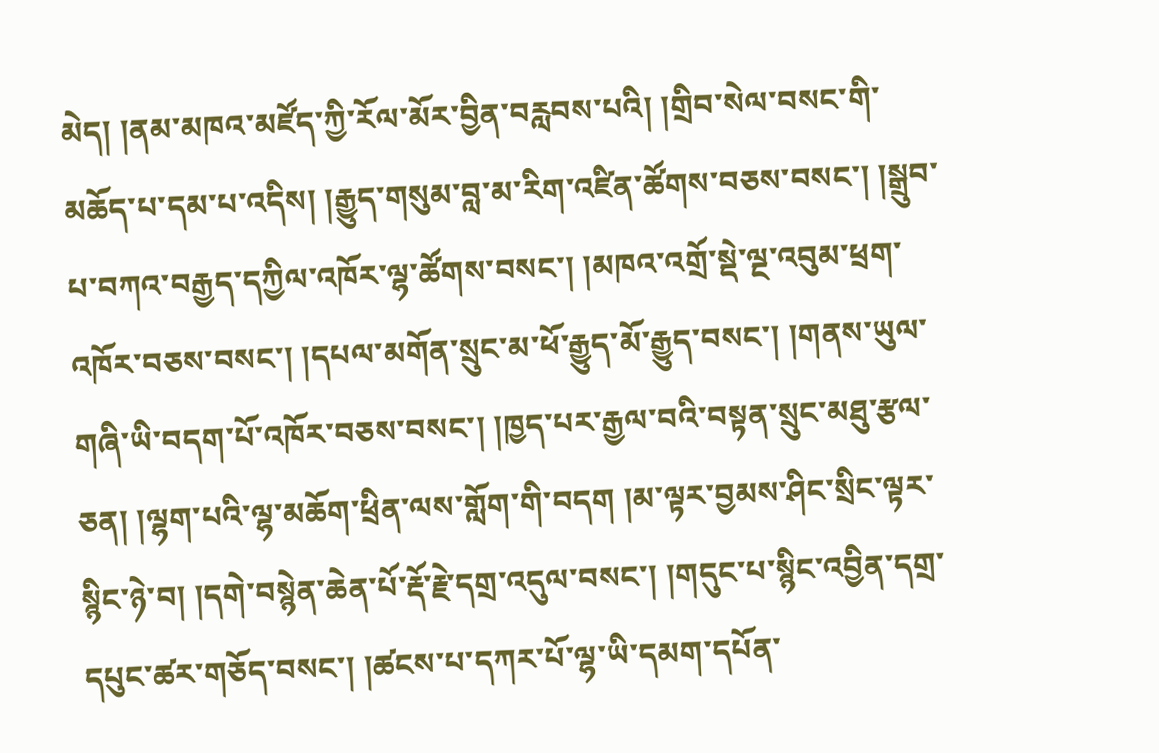མེད། །ནམ་མཁའ་མཛོད་ཀྱི་རོལ་མོར་བྱིན་བརླབས་པའི། །གྲིབ་སེལ་བསང་གི་མཆོད་པ་དམ་པ་འདིས། །རྒྱུད་གསུམ་བླ་མ་རིག་འཛིན་ཚོགས་བཅས་བསང་། །སྒྲུབ་པ་བཀའ་བརྒྱད་དཀྱིལ་འཁོར་ལྷ་ཚོགས་བསང་། །མཁའ་འགྲོ་སྡེ་ལྔ་འབུམ་ཕྲག་འཁོར་བཅས་བསང་། །དཔལ་མགོན་སྲུང་མ་ཕོ་རྒྱུད་མོ་རྒྱུད་བསང་། །གནས་ཡུལ་གཞི་ཡི་བདག་པོ་འཁོར་བཅས་བསང་། །ཁྱད་པར་རྒྱལ་བའི་བསྟན་སྲུང་མཐུ་རྩལ་ཅན། །ལྷག་པའི་ལྷ་མཆོག་ཕྲིན་ལས་གློག་གི་བདག །མ་ལྟར་བྱམས་ཤིང་སྲིང་ལྟར་སྙིང་ཉེ་བ། །དགེ་བསྙེན་ཆེན་པོ་རྡོ་རྗེ་དགྲ་འདུལ་བསང་། །གདུང་པ་སྙིང་འབྱིན་དགྲ་དཔུང་ཚར་གཅོད་བསང་། །ཚངས་པ་དཀར་པོ་ལྷ་ཡི་དམག་དཔོན་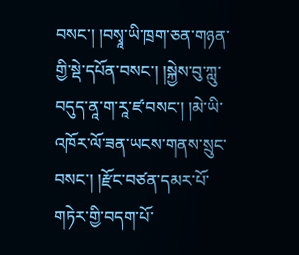བསང་། །བསྭཱ་ཡི་ཁྲག་ཅན་གཉན་གྱི་སྡེ་དཔོན་བསང་། །སྐྱེས་བུ་ཀླུ་བདུད་ནཱ་ག་རཱ་ཛ་བསང་། །མེ་ཡི་འཁོར་ལོ་ཟན་ཡངས་གནས་སྲུང་བསང་། །རྫོང་བཙན་དམར་པོ་གཏེར་གྱི་བདག་པོ་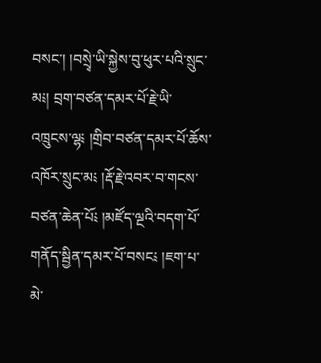བསང་། །བསྲྭེ་ཡི་སྐྱེས་བུ་ཕུར་པའི་སྲུང་མ༴། བྲག་བཙན་དམར་པོ་རྗེ་ཡི་འཁྲུངས་ལྷ༴ །གྲིབ་བཙན་དམར་པོ་ཆོས་འཁོར་སྲུང་མ༴ །རྡོ་རྗེ་འབར་བ་གངས་བཙན་ཆེན་པོ༴ །མཛོད་ལྔའི་བདག་པོ་གནོད་སྦྱིན་དམར་པོ་བསང༴ །ཇག་པ་མེ་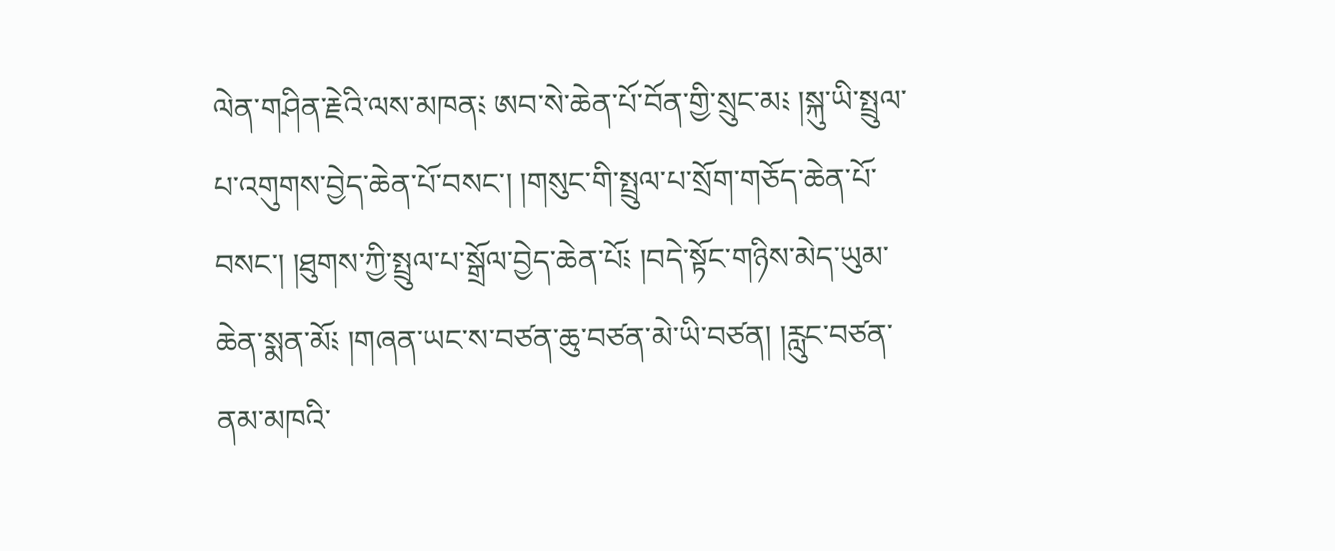ལེན་གཤིན་རྗེའི་ལས་མཁན༴ ཨབ་སེ་ཆེན་པོ་བོན་གྱི་སྲུང་མ༴ །སྐུ་ཡི་སྤྲུལ་པ་འགུགས་བྱེད་ཆེན་པོ་བསང་། །གསུང་གི་སྤྲུལ་པ་སྲོག་གཅོད་ཆེན་པོ་བསང་། །ཐུགས་ཀྱི་སྤྲུལ་པ་སྒྲོལ་བྱེད་ཆེན་པོ༴ །བདེ་སྟོང་གཉིས་མེད་ཡུམ་ཆེན་སྨན་མོ༴ །གཞན་ཡང་ས་བཙན་ཆུ་བཙན་མེ་ཡི་བཙན། །རླུང་བཙན་ནམ་མཁའི་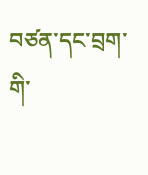བཙན་དང་བྲག་གི་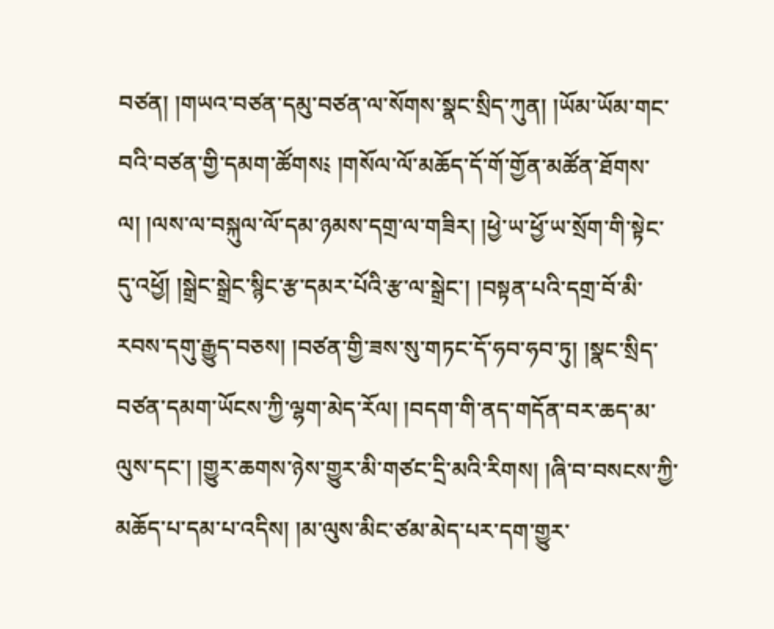བཙན། །གཡའ་བཙན་དམུ་བཙན་ལ་སོགས་སྣང་སྲིད་ཀུན། །ཡོམ་ཡོམ་གང་བའི་བཙན་གྱི་དམག་ཚོགས༴ །གསོལ་ལོ་མཆོད་དོ་གོ་གྱོན་མཚོན་ཐོགས་ལ། །ལས་ལ་བསྐུལ་ལོ་དམ་ཉམས་དགྲ་ལ་གཟིར། །ཕྱེ་ཡ་ཕྱོ་ཡ་སྲོག་གི་སྟེང་དུ་འཕྱོ། །སྒྲེང་སྒྲེང་སྙིང་རྩ་དམར་པོའི་རྩ་ལ་སྒྲེང་། །བསྟན་པའི་དགྲ་བོ་མི་རབས་དགུ་རྒྱུད་བཅས། །བཙན་གྱི་ཟས་སུ་གཏང་དོ་ཧབ་ཧབ་ཏུ། །སྣང་སྲིད་བཙན་དམག་ཡོངས་ཀྱི་ལྷག་མེད་རོལ། །བདག་གི་ནད་གདོན་བར་ཆད་མ་ལུས་དང་། །གྱུར་ཆགས་ཉེས་གྱུར་མི་གཙང་དྲི་མའི་རིགས། །ཞི་བ་བསངས་ཀྱི་མཆོད་པ་དམ་པ་འདིས། །མ་ལུས་མིང་ཙམ་མེད་པར་དག་གྱུར་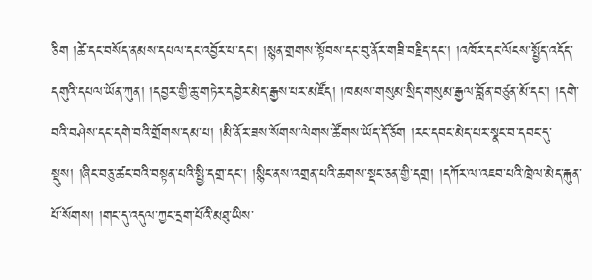ཅིག །ཚེ་དང་བསོད་ནམས་དཔལ་དང་འབྱོར་པ་དང་། །སྙན་གྲགས་སྟོབས་དང་བུ་ནོར་གཟི་བརྗིད་དང་། །འཁོར་དང་ལོངས་སྤྱོད་འདོད་དགུའི་དཔལ་ཡོན་ཀུན། །དབྱར་གྱི་ཆུ་གཏེར་དབྱེར་མེད་རྒྱས་པར་མཛོད། །ཁམས་གསུམ་སྲིད་གསུམ་རྒྱལ་བློན་བཙུན་མོ་དང་། །དགེ་བའི་བཤེས་དང་དགེ་བའི་གྲོགས་དམ་པ། །མི་ནོར་ཟས་སོགས་ལེགས་ཚོགས་ཡོད་དོ་ཅོག །རང་དབང་མེད་པར་སྣང་བ་དབང་དུ་སྡུས། །ཞིང་བཅུ་ཚང་བའི་བསྟན་པའི་སྤྱི་དགྲ་དང་། །སྙིང་ནས་འགྲན་པའི་ཆགས་སྡང་ཅན་གྱི་དགྲ། །དཀོར་ལ་འཇབ་པའི་ཁྲེལ་མེད་རྐུན་པོ་སོགས། །གང་དུ་འདུལ་ཀྱང་དྲག་པོའི་མཐུ་ཡིས་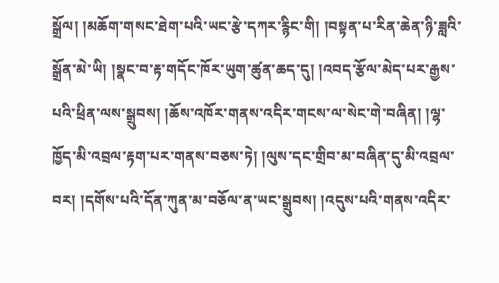སྒྲོལ། །མཆོག་གསང་ཐེག་པའི་ཡང་རྩེ་དཀར་རྙིང་གི། །བསྟན་པ་རིན་ཆེན་ཉི་ཟླའི་སྒྲོན་མེ་ཡི། །སྣང་བ་རྟ་གདོང་ཁོར་ཡུག་ཚུན་ཆད་དུ། །འབད་རྩོལ་མེད་པར་རྒྱས་པའི་ཕྲིན་ལས་སྒྲུབས། །ཆོས་འཁོར་གནས་འདིར་གངས་ལ་སེང་གེ་བཞིན། །ལྷ་ཁྱོད་མི་འབྲལ་རྟག་པར་གནས་བཅས་ཏེ། །ལུས་དང་གྲིབ་མ་བཞིན་དུ་མི་འབྲལ་བར། །དགོས་པའི་དོན་ཀུན་མ་བཅོལ་ན་ཡང་སྒྲུབས། །འདུས་པའི་གནས་འདིར་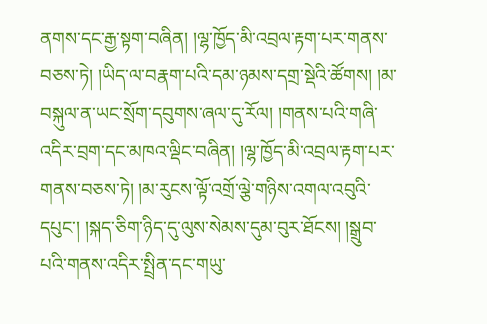ནགས་དང་རྒྱ་སྟག་བཞིན། །ལྷ་ཁྱོད་མི་འབྲལ་རྟག་པར་གནས་བཅས་ཏེ། །ཡིད་ལ་བརྣག་པའི་དམ་ཉམས་དགྲ་སྡེའི་ཚོགས། །མ་བསྐུལ་ན་ཡང་སྲོག་དབུགས་ཞལ་དུ་རོལ། །གནས་པའི་གཞི་འདིར་བྲག་དང་མཁའ་ལྡིང་བཞིན། །ལྷ་ཁྱོད་མི་འབྲལ་རྟག་པར་གནས་བཅས་ཏེ། །མ་རུངས་ལྟོ་འགྲོ་ལྕེ་གཉིས་འགལ་འབུའི་དཔུང་། །སྐད་ཅིག་ཉིད་དུ་ལུས་སེམས་དུམ་བུར་ཐོངས། །སྒྲུབ་པའི་གནས་འདིར་སྤྲིན་དང་གཡུ་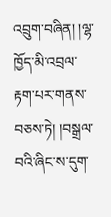འབྲུག་བཞིན། །ལྷ་ཁྱོད་མི་འབྲལ་རྟག་པར་གནས་བཅས་ཏེ། །བསྒྲལ་བའི་ཞིང་ས་དུག་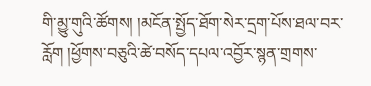གི་མྱུ་གུའི་ཚོགས། །མངོན་སྤྱོད་ཐོག་སེར་དྲག་པོས་ཐལ་བར་རློག །ཕྱོགས་བཅུའི་ཚེ་བསོད་དཔལ་འབྱོར་སྙན་གྲགས་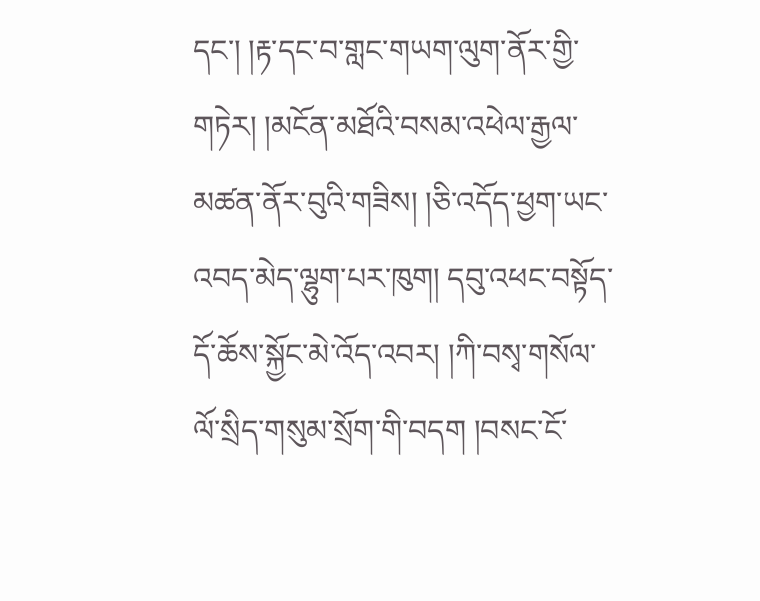དང་། །རྟ་དང་བ་གླང་གཡག་ལུག་ནོར་གྱི་གཏེར། །མངོན་མཐོའི་བསམ་འཕེལ་རྒྱལ་མཚན་ནོར་བུའི་གཟིས། །ཅི་འདོད་ཕྱག་ཡང་འབད་མེད་ལྷུག་པར་ཁུག། དབུ་འཕང་བསྟོད་དོ་ཆོས་སྐྱོང་མེ་འོད་འབར། །ཀི་བསྭ་གསོལ་ལོ་སྲིད་གསུམ་སྲོག་གི་བདག །བསང་ངོ་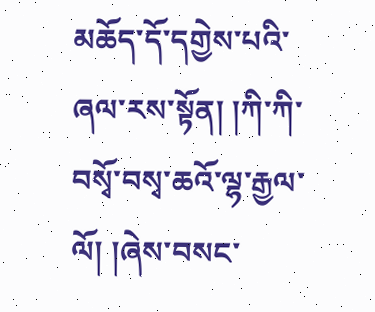མཆོད་དོ་དགྱེས་པའི་ཞལ་རས་སྟོན། །ཀི་ཀི་བསྭོ་བསྭ་ཆའོ་ལྷ་རྒྱལ་ལོ། །ཞེས་བསང་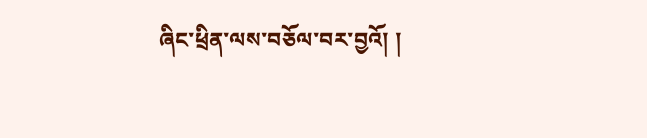ཞིང་ཕྲིན་ལས་བཅོལ་བར་བྱའོ། །